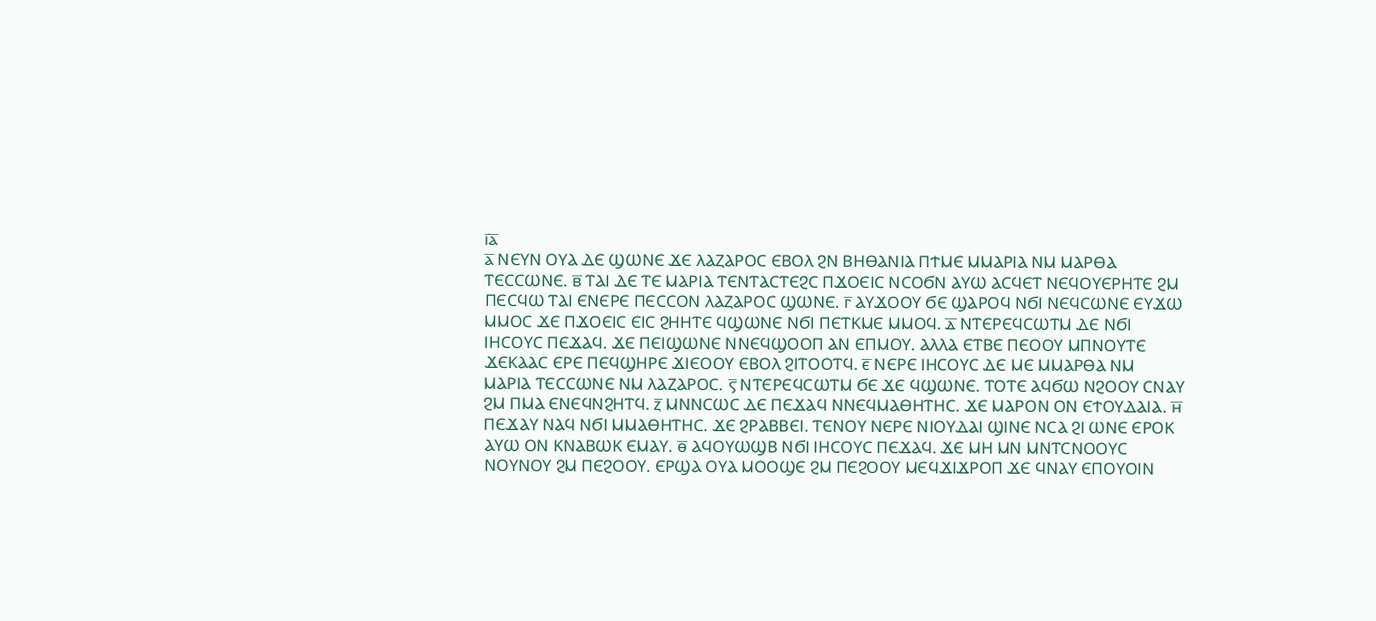ⲓ̅ⲁ̅
ⲁ̅ ⲚⲈⲨⲚ ⲞⲨⲀ ⲆⲈ ϢⲰⲚⲈ ϪⲈ ⲖⲀⲌⲀⲢⲞⲤ ⲈⲂⲞⲖ ϨⲚ ⲂⲎⲐⲀⲚⲒⲀ ⲠϮⲘⲈ ⲘⲘⲀⲢⲒⲀ ⲚⲘ ⲘⲀⲢⲐⲀ ⲦⲈⲤⲤⲰⲚⲈ. ⲃ̅ ⲦⲀⲒ ⲆⲈ ⲦⲈ ⲘⲀⲢⲒⲀ ⲦⲈⲚⲦⲀⲤⲦⲈϨⲤ ⲠϪⲞⲈⲒⲤ ⲚⲤⲞϬⲚ ⲀⲨⲰ ⲀⲤϤⲈⲦ ⲚⲈϤⲞⲨⲈⲢⲎⲦⲈ ϨⲘ ⲠⲈⲤϤⲰ ⲦⲀⲒ ⲈⲚⲈⲢⲈ ⲠⲈⲤⲤⲞⲚ ⲖⲀⲌⲀⲢⲞⲤ ϢⲰⲚⲈ. ⲅ̅ ⲀⲨϪⲞⲞⲨ ϬⲈ ϢⲀⲢⲞϤ ⲚϬⲒ ⲚⲈϤⲤⲰⲚⲈ ⲈⲨϪⲰ ⲘⲘⲞⲤ ϪⲈ ⲠϪⲞⲈⲒⲤ ⲈⲒⲤ ϨⲎⲎⲦⲈ ϤϢⲰⲚⲈ ⲚϬⲒ ⲠⲈⲦⲔⲘⲈ ⲘⲘⲞϤ. ⲇ̅ ⲚⲦⲈⲢⲈϤⲤⲰⲦⲘ ⲆⲈ ⲚϬⲒ ⲒⲎⲤⲞⲨⲤ ⲠⲈϪⲀϤ. ϪⲈ ⲠⲈⲒϢⲰⲚⲈ ⲚⲚⲈϤϢⲞⲞⲠ ⲀⲚ ⲈⲠⲘⲞⲨ. ⲀⲖⲖⲀ ⲈⲦⲂⲈ ⲠⲈⲞⲞⲨ ⲘⲠⲚⲞⲨⲦⲈ ϪⲈⲔⲀⲀⲤ ⲈⲢⲈ ⲠⲈϤϢⲎⲢⲈ ϪⲒⲈⲞⲞⲨ ⲈⲂⲞⲖ ϨⲒⲦⲞⲞⲦϤ. ⲉ̅ ⲚⲈⲢⲈ ⲒⲎⲤⲞⲨⲤ ⲆⲈ ⲘⲈ ⲘⲘⲀⲢⲐⲀ ⲚⲘ ⲘⲀⲢⲒⲀ ⲦⲈⲤⲤⲰⲚⲈ ⲚⲘ ⲖⲀⲌⲀⲢⲞⲤ. ⲋ̅ ⲚⲦⲈⲢⲈϤⲤⲰⲦⲘ ϬⲈ ϪⲈ ϤϢⲰⲚⲈ. ⲦⲞⲦⲈ ⲀϤϬⲰ ⲚϨⲞⲞⲨ ⲤⲚⲀⲨ ϨⲘ ⲠⲘⲀ ⲈⲚⲈϤⲚϨⲎⲦϤ. ⲍ̅ ⲘⲚⲚⲤⲰⲤ ⲆⲈ ⲠⲈϪⲀϤ ⲚⲚⲈϤⲘⲀⲐⲎⲦⲎⲤ. ϪⲈ ⲘⲀⲢⲞⲚ ⲞⲚ ⲈϮⲞⲨⲆⲀⲒⲀ. ⲏ̅ ⲠⲈϪⲀⲨ ⲚⲀϤ ⲚϬⲒ ⲘⲘⲀⲐⲎⲦⲎⲤ. ϪⲈ ϨⲢⲀⲂⲂⲈⲒ. ⲦⲈⲚⲞⲨ ⲚⲈⲢⲈ ⲚⲒⲞⲨⲆⲀⲒ ϢⲒⲚⲈ ⲚⲤⲀ ϨⲒ ⲰⲚⲈ ⲈⲢⲞⲔ ⲀⲨⲰ ⲞⲚ ⲔⲚⲀⲂⲰⲔ ⲈⲘⲀⲨ. ⲑ̅ ⲀϤⲞⲨⲰϢⲂ ⲚϬⲒ ⲒⲎⲤⲞⲨⲤ ⲠⲈϪⲀϤ. ϪⲈ ⲘⲎ ⲘⲚ ⲘⲚⲦⲤⲚⲞⲞⲨⲤ ⲚⲞⲨⲚⲞⲨ ϨⲘ ⲠⲈϨⲞⲞⲨ. ⲈⲢϢⲀ ⲞⲨⲀ ⲘⲞⲞϢⲈ ϨⲘ ⲠⲈϨⲞⲞⲨ ⲘⲈϤϪⲒϪⲢⲞⲠ ϪⲈ ϤⲚⲀⲨ ⲈⲠⲞⲨⲞⲒⲚ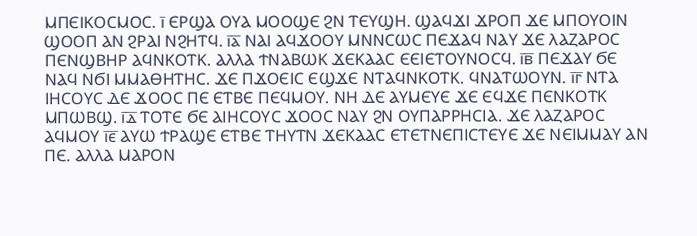ⲘⲠⲈⲒⲔⲞⲤⲘⲞⲤ. ⲓ̅ ⲈⲢϢⲀ ⲞⲨⲀ ⲘⲞⲞϢⲈ ϨⲚ ⲦⲈⲨϢⲎ. ϢⲀϤϪⲒ ϪⲢⲞⲠ ϪⲈ ⲘⲠⲞⲨⲞⲒⲚ ϢⲞⲞⲠ ⲀⲚ ϨⲢⲀⲒ ⲚϨⲎⲦϤ. ⲓ̅ⲁ̅ ⲚⲀⲒ ⲀϤϪⲞⲞⲨ ⲘⲚⲚⲤⲰⲤ ⲠⲈϪⲀϤ ⲚⲀⲨ ϪⲈ ⲖⲀⲌⲀⲢⲞⲤ ⲠⲈⲚϢⲂⲎⲢ ⲀϤⲚⲔⲞⲦⲔ. ⲀⲖⲖⲀ ϮⲚⲀⲂⲰⲔ ϪⲈⲔⲀⲀⲤ ⲈⲈⲒⲈⲦⲞⲨⲚⲞⲤϤ. ⲓ̅ⲃ̅ ⲠⲈϪⲀⲨ ϬⲈ ⲚⲀϤ ⲚϬⲒ ⲘⲘⲀⲐⲎⲦⲎⲤ. ϪⲈ ⲠϪⲞⲈⲒⲤ ⲈϢϪⲈ ⲚⲦⲀϤⲚⲔⲞⲦⲔ. ϤⲚⲀⲦⲰⲞⲨⲚ. ⲓ̅ⲅ̅ ⲚⲦⲀ ⲒⲎⲤⲞⲨⲤ ⲆⲈ ϪⲞⲞⲤ ⲠⲈ ⲈⲦⲂⲈ ⲠⲈϤⲘⲞⲨ. ⲚⲎ ⲆⲈ ⲀⲨⲘⲈⲨⲈ ϪⲈ ⲈϤϪⲈ ⲠⲈⲚⲔⲞⲦⲔ ⲘⲠⲰⲂϢ. ⲓ̅ⲇ̅ ⲦⲞⲦⲈ ϬⲈ ⲀⲒⲎⲤⲞⲨⲤ ϪⲞⲞⲤ ⲚⲀⲨ ϨⲚ ⲞⲨⲠⲀⲢⲢⲎⲤⲒⲀ. ϪⲈ ⲖⲀⲌⲀⲢⲞⲤ ⲀϤⲘⲞⲨ ⲓ̅ⲉ̅ ⲀⲨⲰ ϮⲢⲀϢⲈ ⲈⲦⲂⲈ ⲦⲎⲨⲦⲚ ϪⲈⲔⲀⲀⲤ ⲈⲦⲈⲦⲚⲈⲠⲒⲤⲦⲈⲨⲈ ϪⲈ ⲚⲈⲒⲘⲘⲀⲨ ⲀⲚ ⲠⲈ. ⲀⲖⲖⲀ ⲘⲀⲢⲞⲚ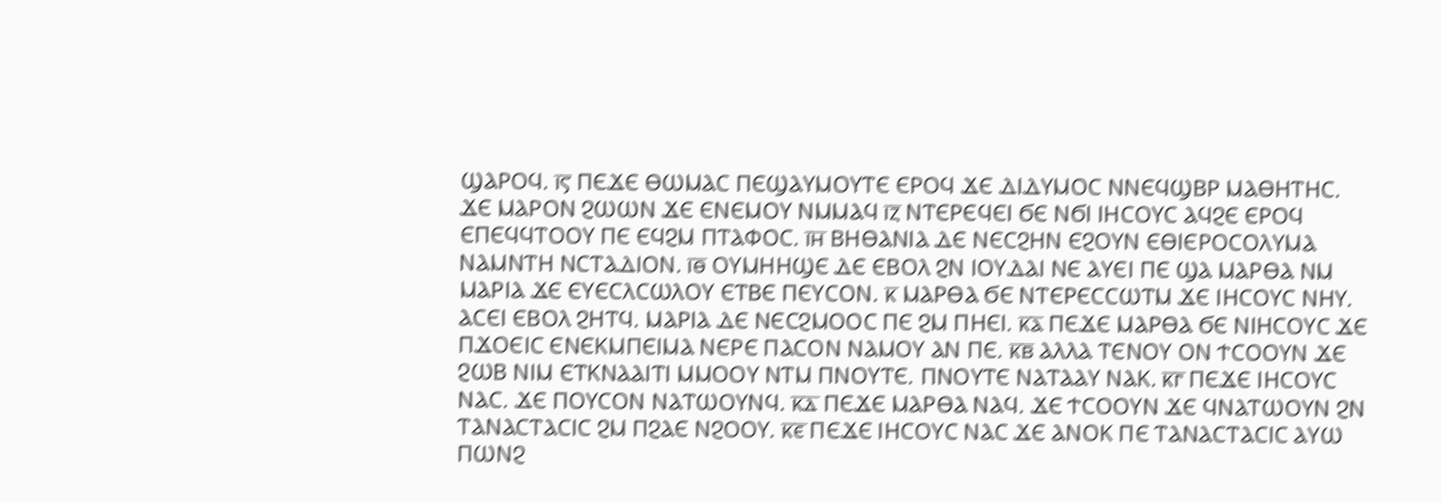ϢⲀⲢⲞϤ. ⲓ̅ⲋ̅ ⲠⲈϪⲈ ⲐⲰⲘⲀⲤ ⲠⲈϢⲀⲨⲘⲞⲨⲦⲈ ⲈⲢⲞϤ ϪⲈ ⲆⲒⲆⲨⲘⲞⲤ ⲚⲚⲈϤϢⲂⲢ ⲘⲀⲐⲎⲦⲎⲤ. ϪⲈ ⲘⲀⲢⲞⲚ ϨⲰⲰⲚ ϪⲈ ⲈⲚⲈⲘⲞⲨ ⲚⲘⲘⲀϤ ⲓ̅ⲍ̅ ⲚⲦⲈⲢⲈϤⲈⲒ ϬⲈ ⲚϬⲒ ⲒⲎⲤⲞⲨⲤ ⲀϤϨⲈ ⲈⲢⲞϤ ⲈⲠⲈϤϤⲦⲞⲞⲨ ⲠⲈ ⲈϤϨⲘ ⲠⲦⲀⲪⲞⲤ. ⲓ̅ⲏ̅ ⲂⲎⲐⲀⲚⲒⲀ ⲆⲈ ⲚⲈⲤϨⲎⲚ ⲈϨⲞⲨⲚ ⲈⲐⲒⲈⲢⲞⲤⲞⲖⲨⲘⲀ ⲚⲀⲘⲚⲦⲎ ⲚⲤⲦⲀⲆⲒⲞⲚ. ⲓ̅ⲑ̅ ⲞⲨⲘⲎⲎϢⲈ ⲆⲈ ⲈⲂⲞⲖ ϨⲚ ⲒⲞⲨⲆⲀⲒ ⲚⲈ ⲀⲨⲈⲒ ⲠⲈ ϢⲀ ⲘⲀⲢⲐⲀ ⲚⲘ ⲘⲀⲢⲒⲀ ϪⲈ ⲈⲨⲈⲤⲖⲤⲰⲖⲞⲨ ⲈⲦⲂⲈ ⲠⲈⲨⲤⲞⲚ. ⲕ̅ ⲘⲀⲢⲐⲀ ϬⲈ ⲚⲦⲈⲢⲈⲤⲤⲰⲦⲘ ϪⲈ ⲒⲎⲤⲞⲨⲤ ⲚⲎⲨ. ⲀⲤⲈⲒ ⲈⲂⲞⲖ ϨⲎⲦϤ. ⲘⲀⲢⲒⲀ ⲆⲈ ⲚⲈⲤϨⲘⲞⲞⲤ ⲠⲈ ϨⲘ ⲠⲎⲈⲒ. ⲕ̅ⲁ̅ ⲠⲈϪⲈ ⲘⲀⲢⲐⲀ ϬⲈ ⲚⲒⲎⲤⲞⲨⲤ ϪⲈ ⲠϪⲞⲈⲒⲤ ⲈⲚⲈⲔⲘⲠⲈⲒⲘⲀ ⲚⲈⲢⲈ ⲠⲀⲤⲞⲚ ⲚⲀⲘⲞⲨ ⲀⲚ ⲠⲈ. ⲕ̅ⲃ̅ ⲀⲖⲖⲀ ⲦⲈⲚⲞⲨ ⲞⲚ ϮⲤⲞⲞⲨⲚ ϪⲈ ϨⲰⲂ ⲚⲒⲘ ⲈⲦⲔⲚⲀⲀⲒⲦⲒ ⲘⲘⲞⲞⲨ ⲚⲦⲘ ⲠⲚⲞⲨⲦⲈ. ⲠⲚⲞⲨⲦⲈ ⲚⲀⲦⲀⲀⲨ ⲚⲀⲔ. ⲕ̅ⲅ̅ ⲠⲈϪⲈ ⲒⲎⲤⲞⲨⲤ ⲚⲀⲤ. ϪⲈ ⲠⲞⲨⲤⲞⲚ ⲚⲀⲦⲰⲞⲨⲚϤ. ⲕ̅ⲇ̅ ⲠⲈϪⲈ ⲘⲀⲢⲐⲀ ⲚⲀϤ. ϪⲈ ϮⲤⲞⲞⲨⲚ ϪⲈ ϤⲚⲀⲦⲰⲞⲨⲚ ϨⲚ ⲦⲀⲚⲀⲤⲦⲀⲤⲒⲤ ϨⲘ ⲠϨⲀⲈ ⲚϨⲞⲞⲨ. ⲕ̅ⲉ̅ ⲠⲈϪⲈ ⲒⲎⲤⲞⲨⲤ ⲚⲀⲤ ϪⲈ ⲀⲚⲞⲔ ⲠⲈ ⲦⲀⲚⲀⲤⲦⲀⲤⲒⲤ ⲀⲨⲰ ⲠⲰⲚϨ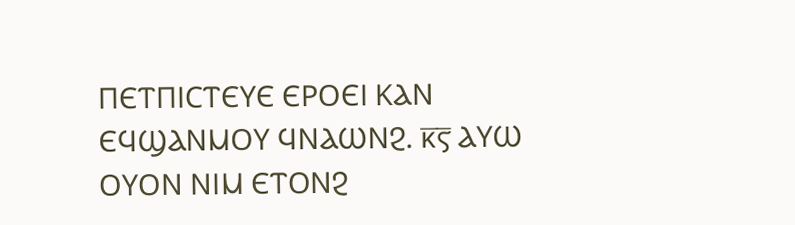ⲠⲈⲦⲠⲒⲤⲦⲈⲨⲈ ⲈⲢⲞⲈⲒ ⲔⲀⲚ ⲈϤϢⲀⲚⲘⲞⲨ ϤⲚⲀⲰⲚϨ. ⲕ̅ⲋ̅ ⲀⲨⲰ ⲞⲨⲞⲚ ⲚⲒⲘ ⲈⲦⲞⲚϨ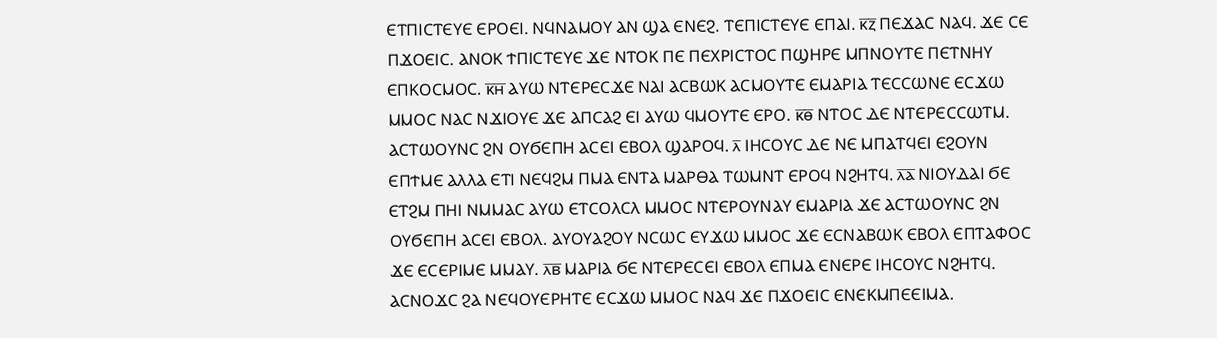ⲈⲦⲠⲒⲤⲦⲈⲨⲈ ⲈⲢⲞⲈⲒ. ⲚϤⲚⲀⲘⲞⲨ ⲀⲚ ϢⲀ ⲈⲚⲈϨ. ⲦⲈⲠⲒⲤⲦⲈⲨⲈ ⲈⲠⲀⲒ. ⲕ̅ⲍ̅ ⲠⲈϪⲀⲤ ⲚⲀϤ. ϪⲈ ⲤⲈ ⲠϪⲞⲈⲒⲤ. ⲀⲚⲞⲔ ϮⲠⲒⲤⲦⲈⲨⲈ ϪⲈ ⲚⲦⲞⲔ ⲠⲈ ⲠⲈⲬⲢⲒⲤⲦⲞⲤ ⲠϢⲎⲢⲈ ⲘⲠⲚⲞⲨⲦⲈ ⲠⲈⲦⲚⲎⲨ ⲈⲠⲔⲞⲤⲘⲞⲤ. ⲕ̅ⲏ̅ ⲀⲨⲰ ⲚⲦⲈⲢⲈⲤϪⲈ ⲚⲀⲒ ⲀⲤⲂⲰⲔ ⲀⲤⲘⲞⲨⲦⲈ ⲈⲘⲀⲢⲒⲀ ⲦⲈⲤⲤⲰⲚⲈ ⲈⲤϪⲰ ⲘⲘⲞⲤ ⲚⲀⲤ ⲚϪⲒⲞⲨⲈ ϪⲈ ⲀⲠⲤⲀϨ ⲈⲒ ⲀⲨⲰ ϤⲘⲞⲨⲦⲈ ⲈⲢⲞ. ⲕ̅ⲑ̅ ⲚⲦⲞⲤ ⲆⲈ ⲚⲦⲈⲢⲈⲤⲤⲰⲦⲘ. ⲀⲤⲦⲰⲞⲨⲚⲤ ϨⲚ ⲞⲨϬⲈⲠⲎ ⲀⲤⲈⲒ ⲈⲂⲞⲖ ϢⲀⲢⲞϤ. ⲗ̅ ⲒⲎⲤⲞⲨⲤ ⲆⲈ ⲚⲈ ⲘⲠⲀⲦϤⲈⲒ ⲈϨⲞⲨⲚ ⲈⲠϮⲘⲈ ⲀⲖⲖⲀ ⲈⲦⲒ ⲚⲈϤϨⲘ ⲠⲘⲀ ⲈⲚⲦⲀ ⲘⲀⲢⲐⲀ ⲦⲰⲘⲚⲦ ⲈⲢⲞϤ ⲚϨⲎⲦϤ. ⲗ̅ⲁ̅ ⲚⲒⲞⲨⲆⲀⲒ ϬⲈ ⲈⲦϨⲘ ⲠⲎⲒ ⲚⲘⲘⲀⲤ ⲀⲨⲰ ⲈⲦⲤⲞⲖⲤⲖ ⲘⲘⲞⲤ ⲚⲦⲈⲢⲞⲨⲚⲀⲨ ⲈⲘⲀⲢⲒⲀ ϪⲈ ⲀⲤⲦⲰⲞⲨⲚⲤ ϨⲚ ⲞⲨϬⲈⲠⲎ ⲀⲤⲈⲒ ⲈⲂⲞⲖ. ⲀⲨⲞⲨⲀϨⲞⲨ ⲚⲤⲰⲤ ⲈⲨϪⲰ ⲘⲘⲞⲤ ϪⲈ ⲈⲤⲚⲀⲂⲰⲔ ⲈⲂⲞⲖ ⲈⲠⲦⲀⲪⲞⲤ ϪⲈ ⲈⲤⲈⲢⲒⲘⲈ ⲘⲘⲀⲨ. ⲗ̅ⲃ̅ ⲘⲀⲢⲒⲀ ϬⲈ ⲚⲦⲈⲢⲈⲤⲈⲒ ⲈⲂⲞⲖ ⲈⲠⲘⲀ ⲈⲚⲈⲢⲈ ⲒⲎⲤⲞⲨⲤ ⲚϨⲎⲦϤ. ⲀⲤⲚⲞϪⲤ ϨⲀ ⲚⲈϤⲞⲨⲈⲢⲎⲦⲈ ⲈⲤϪⲰ ⲘⲘⲞⲤ ⲚⲀϤ ϪⲈ ⲠϪⲞⲈⲒⲤ ⲈⲚⲈⲔⲘⲠⲈⲈⲒⲘⲀ.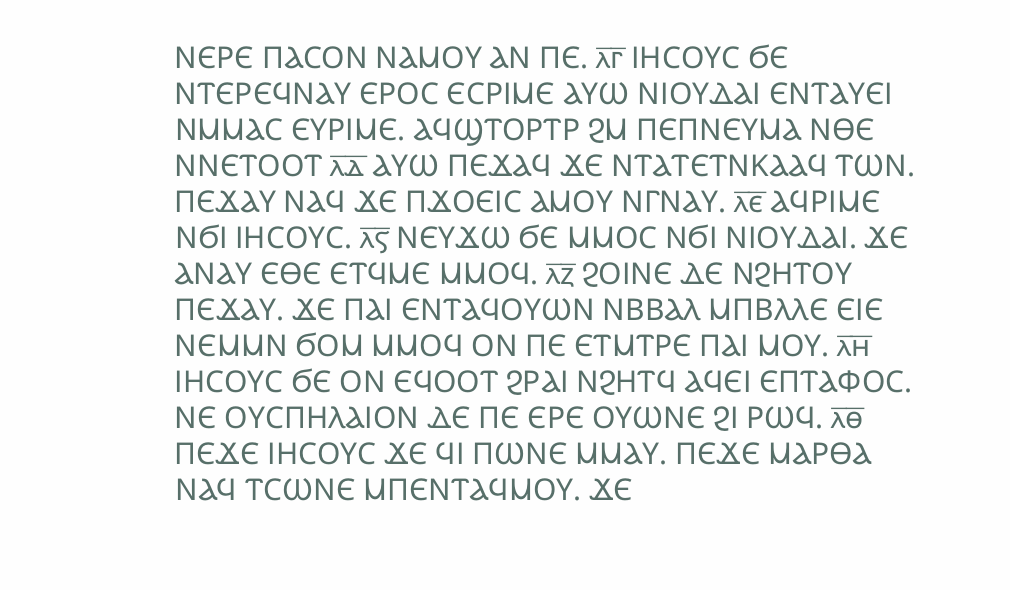ⲚⲈⲢⲈ ⲠⲀⲤⲞⲚ ⲚⲀⲘⲞⲨ ⲀⲚ ⲠⲈ. ⲗ̅ⲅ̅ ⲒⲎⲤⲞⲨⲤ ϬⲈ ⲚⲦⲈⲢⲈϤⲚⲀⲨ ⲈⲢⲞⲤ ⲈⲤⲢⲒⲘⲈ ⲀⲨⲰ ⲚⲒⲞⲨⲆⲀⲒ ⲈⲚⲦⲀⲨⲈⲒ ⲚⲘⲘⲀⲤ ⲈⲨⲢⲒⲘⲈ. ⲀϤϢⲦⲞⲢⲦⲢ ϨⲘ ⲠⲈⲠⲚⲈⲨⲘⲀ ⲚⲐⲈ ⲚⲚⲈⲦⲞⲞⲦ ⲗ̅ⲇ̅ ⲀⲨⲰ ⲠⲈϪⲀϤ ϪⲈ ⲚⲦⲀⲦⲈⲦⲚⲔⲀⲀϤ ⲦⲰⲚ. ⲠⲈϪⲀⲨ ⲚⲀϤ ϪⲈ ⲠϪⲞⲈⲒⲤ ⲀⲘⲞⲨ ⲚⲄⲚⲀⲨ. ⲗ̅ⲉ̅ ⲀϤⲢⲒⲘⲈ ⲚϬⲒ ⲒⲎⲤⲞⲨⲤ. ⲗ̅ⲋ̅ ⲚⲈⲨϪⲰ ϬⲈ ⲘⲘⲞⲤ ⲚϬⲒ ⲚⲒⲞⲨⲆⲀⲒ. ϪⲈ ⲀⲚⲀⲨ ⲈⲐⲈ ⲈⲦϤⲘⲈ ⲘⲘⲞϤ. ⲗ̅ⲍ̅ ϨⲞⲒⲚⲈ ⲆⲈ ⲚϨⲎⲦⲞⲨ ⲠⲈϪⲀⲨ. ϪⲈ ⲠⲀⲒ ⲈⲚⲦⲀϤⲞⲨⲰⲚ ⲚⲂⲂⲀⲖ ⲘⲠⲂⲖⲖⲈ ⲈⲒⲈ ⲚⲈⲘⲘⲚ ϬⲞⲘ ⲘⲘⲞϤ ⲞⲚ ⲠⲈ ⲈⲦⲘⲦⲢⲈ ⲠⲀⲒ ⲘⲞⲨ. ⲗ̅ⲏ̅ ⲒⲎⲤⲞⲨⲤ ϬⲈ ⲞⲚ ⲈϤⲞⲞⲦ ϨⲢⲀⲒ ⲚϨⲎⲦϤ ⲀϤⲈⲒ ⲈⲠⲦⲀⲪⲞⲤ. ⲚⲈ ⲞⲨⲤⲠⲎⲖⲀⲒⲞⲚ ⲆⲈ ⲠⲈ ⲈⲢⲈ ⲞⲨⲰⲚⲈ ϨⲒ ⲢⲰϤ. ⲗ̅ⲑ̅ ⲠⲈϪⲈ ⲒⲎⲤⲞⲨⲤ ϪⲈ ϤⲒ ⲠⲰⲚⲈ ⲘⲘⲀⲨ. ⲠⲈϪⲈ ⲘⲀⲢⲐⲀ ⲚⲀϤ ⲦⲤⲰⲚⲈ ⲘⲠⲈⲚⲦⲀϤⲘⲞⲨ. ϪⲈ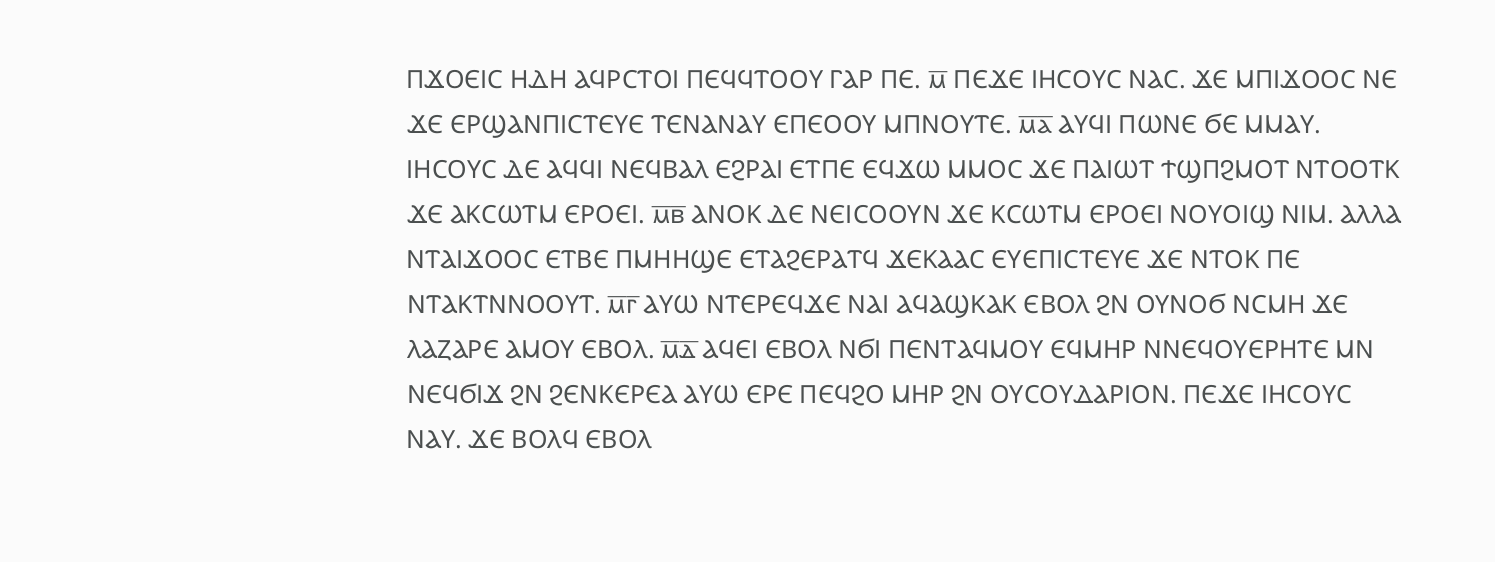ⲠϪⲞⲈⲒⲤ ⲎⲆⲎ ⲀϤⲢⲤⲦⲞⲒ ⲠⲈϤϤⲦⲞⲞⲨ ⲄⲀⲢ ⲠⲈ. ⲙ̅ ⲠⲈϪⲈ ⲒⲎⲤⲞⲨⲤ ⲚⲀⲤ. ϪⲈ ⲘⲠⲒϪⲞⲞⲤ ⲚⲈ ϪⲈ ⲈⲢϢⲀⲚⲠⲒⲤⲦⲈⲨⲈ ⲦⲈⲚⲀⲚⲀⲨ ⲈⲠⲈⲞⲞⲨ ⲘⲠⲚⲞⲨⲦⲈ. ⲙ̅ⲁ̅ ⲀⲨϤⲒ ⲠⲰⲚⲈ ϬⲈ ⲘⲘⲀⲨ. ⲒⲎⲤⲞⲨⲤ ⲆⲈ ⲀϤϤⲒ ⲚⲈϤⲂⲀⲖ ⲈϨⲢⲀⲒ ⲈⲦⲠⲈ ⲈϤϪⲰ ⲘⲘⲞⲤ ϪⲈ ⲠⲀⲒⲰⲦ ϮϢⲠϨⲘⲞⲦ ⲚⲦⲞⲞⲦⲔ ϪⲈ ⲀⲔⲤⲰⲦⲘ ⲈⲢⲞⲈⲒ. ⲙ̅ⲃ̅ ⲀⲚⲞⲔ ⲆⲈ ⲚⲈⲒⲤⲞⲞⲨⲚ ϪⲈ ⲔⲤⲰⲦⲘ ⲈⲢⲞⲈⲒ ⲚⲞⲨⲞⲒϢ ⲚⲒⲘ. ⲀⲖⲖⲀ ⲚⲦⲀⲒϪⲞⲞⲤ ⲈⲦⲂⲈ ⲠⲘⲎⲎϢⲈ ⲈⲦⲀϨⲈⲢⲀⲦϤ ϪⲈⲔⲀⲀⲤ ⲈⲨⲈⲠⲒⲤⲦⲈⲨⲈ ϪⲈ ⲚⲦⲞⲔ ⲠⲈ ⲚⲦⲀⲔⲦⲚⲚⲞⲞⲨⲦ. ⲙ̅ⲅ̅ ⲀⲨⲰ ⲚⲦⲈⲢⲈϤϪⲈ ⲚⲀⲒ ⲀϤⲀϢⲔⲀⲔ ⲈⲂⲞⲖ ϨⲚ ⲞⲨⲚⲞϬ ⲚⲤⲘⲎ ϪⲈ ⲖⲀⲌⲀⲢⲈ ⲀⲘⲞⲨ ⲈⲂⲞⲖ. ⲙ̅ⲇ̅ ⲀϤⲈⲒ ⲈⲂⲞⲖ ⲚϬⲒ ⲠⲈⲚⲦⲀϤⲘⲞⲨ ⲈϤⲘⲎⲢ ⲚⲚⲈϤⲞⲨⲈⲢⲎⲦⲈ ⲘⲚ ⲚⲈϤϬⲒϪ ϨⲚ ϨⲈⲚⲔⲈⲢⲈⲀ ⲀⲨⲰ ⲈⲢⲈ ⲠⲈϤϨⲞ ⲘⲎⲢ ϨⲚ ⲞⲨⲤⲞⲨⲆⲀⲢⲒⲞⲚ. ⲠⲈϪⲈ ⲒⲎⲤⲞⲨⲤ ⲚⲀⲨ. ϪⲈ ⲂⲞⲖϤ ⲈⲂⲞⲖ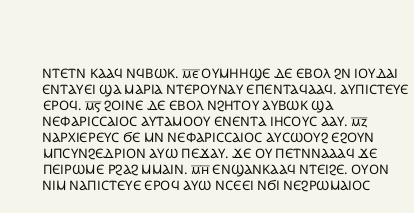ⲚⲦⲈⲦⲚ ⲔⲀⲀϤ ⲚϤⲂⲰⲔ. ⲙ̅ⲉ̅ ⲞⲨⲘⲎⲎϢⲈ ⲆⲈ ⲈⲂⲞⲖ ϨⲚ ⲒⲞⲨⲆⲀⲒ ⲈⲚⲦⲀⲨⲈⲒ ϢⲀ ⲘⲀⲢⲒⲀ ⲚⲦⲈⲢⲞⲨⲚⲀⲨ ⲈⲠⲈⲚⲦⲀϤⲀⲀϤ. ⲀⲨⲠⲒⲤⲦⲈⲨⲈ ⲈⲢⲞϤ. ⲙ̅ⲋ̅ ϨⲞⲒⲚⲈ ⲆⲈ ⲈⲂⲞⲖ ⲚϨⲎⲦⲞⲨ ⲀⲨⲂⲰⲔ ϢⲀ ⲚⲈⲪⲀⲢⲒⲤⲤⲀⲒⲞⲤ ⲀⲨⲦⲀⲘⲞⲞⲨ ⲈⲚⲈⲚⲦⲀ ⲒⲎⲤⲞⲨⲤ ⲀⲀⲨ. ⲙ̅ⲍ̅ ⲚⲀⲢⲬⲒⲈⲢⲈⲨⲤ ϬⲈ ⲘⲚ ⲚⲈⲪⲀⲢⲒⲤⲤⲀⲒⲞⲤ ⲀⲨⲤⲰⲞⲨϨ ⲈϨⲞⲨⲚ ⲘⲠⲤⲨⲚϨⲈⲆⲢⲒⲞⲚ ⲀⲨⲰ ⲠⲈϪⲀⲨ. ϪⲈ ⲞⲨ ⲠⲈⲦⲚⲚⲀⲀⲀϤ ϪⲈ ⲠⲈⲒⲢⲰⲘⲈ ⲢϨⲀϨ ⲘⲘⲀⲒⲚ. ⲙ̅ⲏ̅ ⲈⲚϢⲀⲚⲔⲀⲀϤ ⲚⲦⲈⲒϨⲈ. ⲞⲨⲞⲚ ⲚⲒⲘ ⲚⲀⲠⲒⲤⲦⲈⲨⲈ ⲈⲢⲞϤ ⲀⲨⲰ ⲚⲤⲈⲈⲒ ⲚϬⲒ ⲚⲈϨⲢⲰⲘⲀⲒⲞⲤ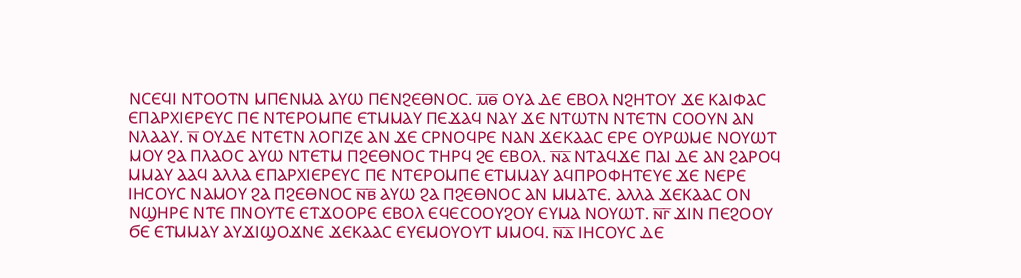ⲚⲤⲈϤⲒ ⲚⲦⲞⲞⲦⲚ ⲘⲠⲈⲚⲘⲀ ⲀⲨⲰ ⲠⲈⲚϨⲈⲐⲚⲞⲤ. ⲙ̅ⲑ̅ ⲞⲨⲀ ⲆⲈ ⲈⲂⲞⲖ ⲚϨⲎⲦⲞⲨ ϪⲈ ⲔⲀⲒⲪⲀⲤ ⲈⲠⲀⲢⲬⲒⲈⲢⲈⲨⲤ ⲠⲈ ⲚⲦⲈⲢⲞⲘⲠⲈ ⲈⲦⲘⲘⲀⲨ ⲠⲈϪⲀϤ ⲚⲀⲨ ϪⲈ ⲚⲦⲰⲦⲚ ⲚⲦⲈⲦⲚ ⲤⲞⲞⲨⲚ ⲀⲚ ⲚⲖⲀⲀⲨ. ⲛ̅ ⲞⲨⲆⲈ ⲚⲦⲈⲦⲚ ⲖⲞⲄⲒⲌⲈ ⲀⲚ ϪⲈ ⲤⲢⲚⲞϤⲢⲈ ⲚⲀⲚ ϪⲈⲔⲀⲀⲤ ⲈⲢⲈ ⲞⲨⲢⲰⲘⲈ ⲚⲞⲨⲰⲦ ⲘⲞⲨ ϨⲀ ⲠⲖⲀⲞⲤ ⲀⲨⲰ ⲚⲦⲈⲦⲘ ⲠϨⲈⲐⲚⲞⲤ ⲦⲎⲢϤ ϨⲈ ⲈⲂⲞⲖ. ⲛ̅ⲁ̅ ⲚⲦⲀϤϪⲈ ⲠⲀⲒ ⲆⲈ ⲀⲚ ϨⲀⲢⲞϤ ⲘⲘⲀⲨ ⲀⲀϤ ⲀⲖⲖⲀ ⲈⲠⲀⲢⲬⲒⲈⲢⲈⲨⲤ ⲠⲈ ⲚⲦⲈⲢⲞⲘⲠⲈ ⲈⲦⲘⲘⲀⲨ ⲀϤⲠⲢⲞⲪⲎⲦⲈⲨⲈ ϪⲈ ⲚⲈⲢⲈ ⲒⲎⲤⲞⲨⲤ ⲚⲀⲘⲞⲨ ϨⲀ ⲠϨⲈⲐⲚⲞⲤ ⲛ̅ⲃ̅ ⲀⲨⲰ ϨⲀ ⲠϨⲈⲐⲚⲞⲤ ⲀⲚ ⲘⲘⲀⲦⲈ. ⲀⲖⲖⲀ ϪⲈⲔⲀⲀⲤ ⲞⲚ ⲚϢⲎⲢⲈ ⲚⲦⲈ ⲠⲚⲞⲨⲦⲈ ⲈⲦϪⲞⲞⲢⲈ ⲈⲂⲞⲖ ⲈϤⲈⲤⲞⲞⲨϨⲞⲨ ⲈⲨⲘⲀ ⲚⲞⲨⲰⲦ. ⲛ̅ⲅ̅ ϪⲒⲚ ⲠⲈϨⲞⲞⲨ ϬⲈ ⲈⲦⲘⲘⲀⲨ ⲀⲨϪⲒϢⲞϪⲚⲈ ϪⲈⲔⲀⲀⲤ ⲈⲨⲈⲘⲞⲨⲞⲨⲦ ⲘⲘⲞϤ. ⲛ̅ⲇ̅ ⲒⲎⲤⲞⲨⲤ ⲆⲈ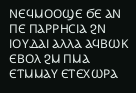ⲚⲈϤⲘⲞⲞϢⲈ ϬⲈ ⲀⲚ ⲠⲈ ⲠⲀⲢⲢⲎⲤⲒⲀ ϨⲚ ⲒⲞⲨⲆⲀⲒ ⲀⲖⲖⲀ ⲀϤⲂⲰⲔ ⲈⲂⲞⲖ ϨⲘ ⲠⲘⲀ ⲈⲦⲘⲘⲀⲨ ⲈⲦⲈⲬⲰⲢⲀ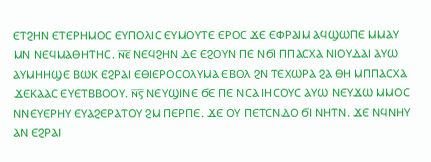ⲈⲦϨⲎⲚ ⲈⲦⲈⲢⲎⲘⲞⲤ ⲈⲨⲠⲞⲖⲒⲤ ⲈⲨⲘⲞⲨⲦⲈ ⲈⲢⲞⲤ ϪⲈ ⲈⲪⲢⲀⲒⲘ ⲀϤϢⲰⲠⲈ ⲘⲘⲀⲨ ⲘⲚ ⲚⲈϤⲘⲀⲐⲎⲦⲎⲤ. ⲛ̅ⲉ̅ ⲚⲈϤϨⲎⲚ ⲆⲈ ⲈϨⲞⲨⲚ ⲠⲈ ⲚϬⲒ ⲠⲠⲀⲤⲬⲀ ⲚⲒⲞⲨⲆⲀⲒ ⲀⲨⲰ ⲀⲨⲘⲎⲎϢⲈ ⲂⲰⲔ ⲈϨⲢⲀⲒ ⲈⲐⲒⲈⲢⲞⲤⲞⲖⲨⲘⲀ ⲈⲂⲞⲖ ϨⲚ ⲦⲈⲬⲰⲢⲀ ϨⲀ ⲐⲎ ⲘⲠⲠⲀⲤⲬⲀ ϪⲈⲔⲀⲀⲤ ⲈⲨⲈⲦⲂⲂⲞⲞⲨ. ⲛ̅ⲋ̅ ⲚⲈⲨϢⲒⲚⲈ ϬⲈ ⲠⲈ ⲚⲤⲀ ⲒⲎⲤⲞⲨⲤ ⲀⲨⲰ ⲚⲈⲨϪⲰ ⲘⲘⲞⲤ ⲚⲚⲈⲨⲈⲢⲎⲨ ⲈⲨⲀϨⲈⲢⲀⲦⲞⲨ ϨⲘ ⲠⲈⲢⲠⲈ. ϪⲈ ⲞⲨ ⲠⲈⲦⲤⲚⲆⲞ ϬⲒ ⲚⲎⲦⲚ. ϪⲈ ⲚϤⲚⲎⲨ ⲀⲚ ⲈϨⲢⲀⲒ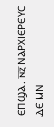ⲈⲠϢⲀ. ⲛ̅ⲍ̅ ⲚⲀⲢⲬⲒⲈⲢⲈⲨⲤ ⲆⲈ ⲘⲚ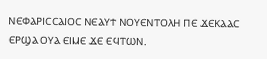ⲚⲈⲪⲀⲢⲒⲤⲤⲀⲒⲞⲤ ⲚⲈⲀⲨϮ ⲚⲞⲨⲈⲚⲦⲞⲖⲎ ⲠⲈ ϪⲈⲔⲀⲀⲤ ⲈⲢϢⲀ ⲞⲨⲀ ⲈⲒⲘⲈ ϪⲈ ⲈϤⲦⲰⲚ.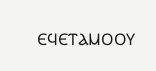ⲈϤⲈⲦⲀⲘⲞⲞⲨ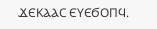ϪⲈⲔⲀⲀⲤ ⲈⲨⲈϬⲞⲠϤ.